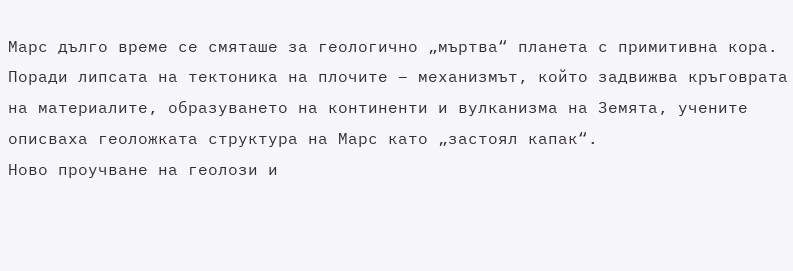Марс дълго време се смяташе за геологично „мъртва“ планета с примитивна кора. Поради липсата на тектоника на плочите – механизмът, който задвижва кръговрата на материалите, образуването на континенти и вулканизма на Земята, учените описваха геоложката структура на Марс като „застоял капак“.
Ново проучване на геолози и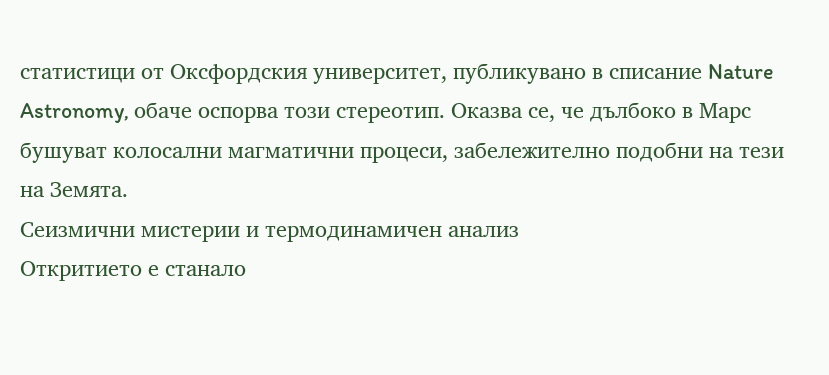статистици от Оксфордския университет, публикувано в списание Nature Astronomy, обаче оспорва този стереотип. Оказва се, че дълбоко в Марс бушуват колосални магматични процеси, забележително подобни на тези на Земята.
Сеизмични мистерии и термодинамичен анализ
Откритието е станало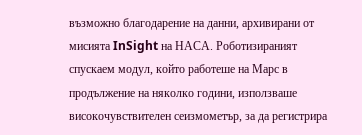възможно благодарение на данни, архивирани от мисията InSight на НАСА. Роботизираният спускаем модул, който работеше на Марс в продължение на няколко години, използваше високочувствителен сеизмометър, за да регистрира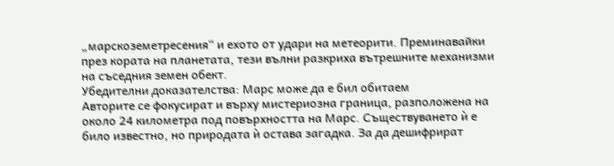„марскоземетресения“ и ехото от удари на метеорити. Преминавайки през кората на планетата, тези вълни разкриха вътрешните механизми на съседния земен обект.
Убедителни доказателства: Марс може да е бил обитаем
Авторите се фокусират и върху мистериозна граница, разположена на около 24 километра под повърхността на Марс. Съществуването ѝ е било известно, но природата ѝ остава загадка. За да дешифрират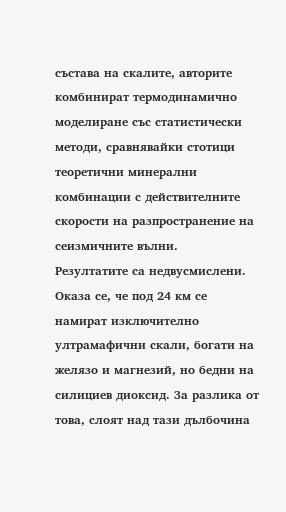състава на скалите, авторите комбинират термодинамично моделиране със статистически методи, сравнявайки стотици теоретични минерални комбинации с действителните скорости на разпространение на сеизмичните вълни.
Резултатите са недвусмислени. Оказа се, че под 24 км се намират изключително ултрамафични скали, богати на желязо и магнезий, но бедни на силициев диоксид. За разлика от това, слоят над тази дълбочина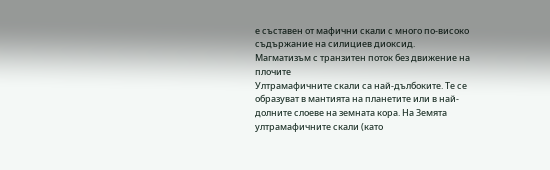е съставен от мафични скали с много по-високо съдържание на силициев диоксид.
Магматизъм с транзитен поток без движение на плочите
Ултрамафичните скали са най-дълбоките. Те се образуват в мантията на планетите или в най-долните слоеве на земната кора. На Земята ултрамафичните скали (като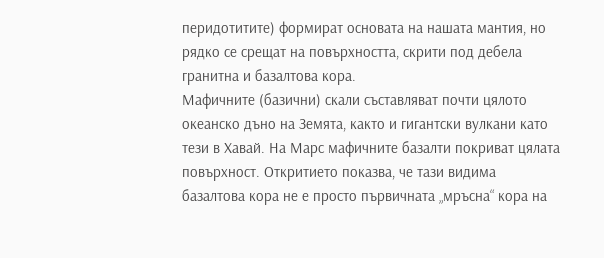перидотитите) формират основата на нашата мантия, но рядко се срещат на повърхността, скрити под дебела гранитна и базалтова кора.
Мафичните (базични) скали съставляват почти цялото океанско дъно на Земята, както и гигантски вулкани като тези в Хавай. На Марс мафичните базалти покриват цялата повърхност. Откритието показва, че тази видима базалтова кора не е просто първичната „мръсна“ кора на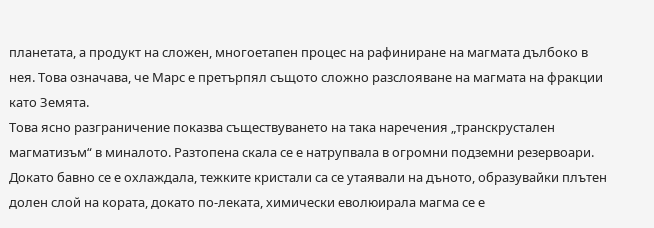планетата, а продукт на сложен, многоетапен процес на рафиниране на магмата дълбоко в нея. Това означава, че Марс е претърпял същото сложно разслояване на магмата на фракции като Земята.
Това ясно разграничение показва съществуването на така наречения „транскрустален магматизъм“ в миналото. Разтопена скала се е натрупвала в огромни подземни резервоари. Докато бавно се е охлаждала, тежките кристали са се утаявали на дъното, образувайки плътен долен слой на кората, докато по-леката, химически еволюирала магма се е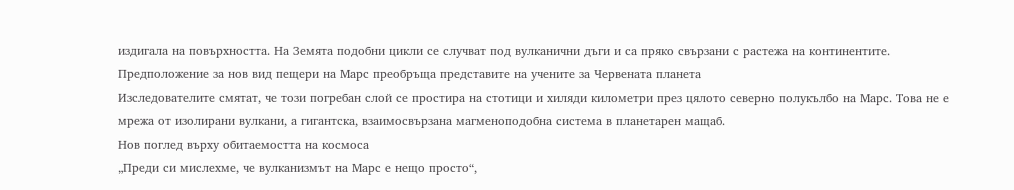издигала на повърхността. На Земята подобни цикли се случват под вулканични дъги и са пряко свързани с растежа на континентите.
Предположение за нов вид пещери на Марс преобръща представите на учените за Червената планета
Изследователите смятат, че този погребан слой се простира на стотици и хиляди километри през цялото северно полукълбо на Марс. Това не е мрежа от изолирани вулкани, а гигантска, взаимосвързана магменоподобна система в планетарен мащаб.
Нов поглед върху обитаемостта на космоса
„Преди си мислехме, че вулканизмът на Марс е нещо просто“,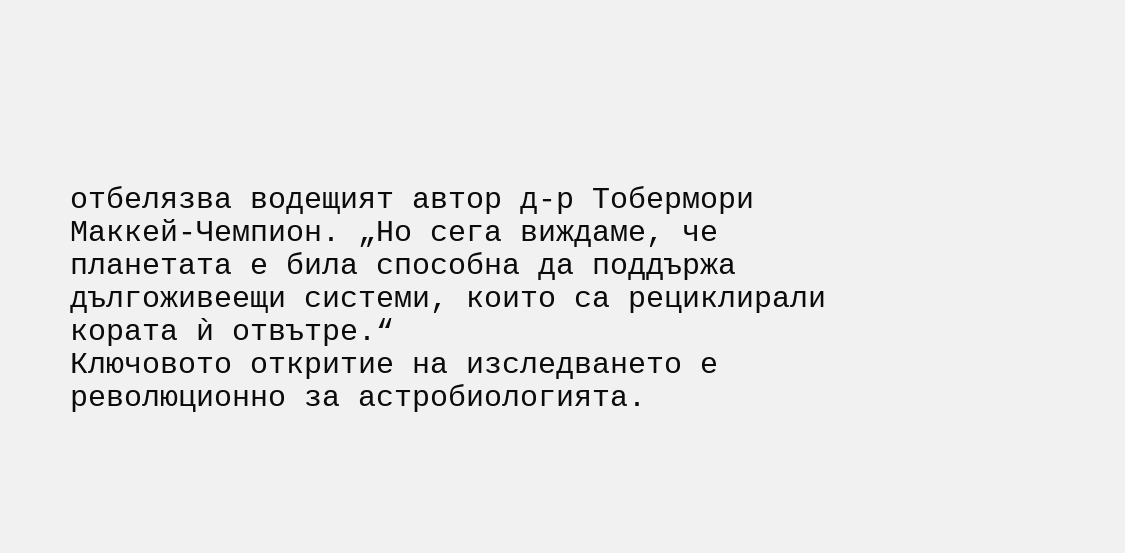отбелязва водещият автор д-р Тобермори Маккей-Чемпион. „Но сега виждаме, че планетата е била способна да поддържа дългоживеещи системи, които са рециклирали кората ѝ отвътре.“
Ключовото откритие на изследването е революционно за астробиологията.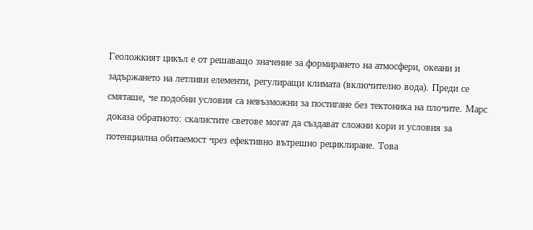Геоложкият цикъл е от решаващо значение за формирането на атмосфери, океани и задържането на летливи елементи, регулиращи климата (включително вода). Преди се смяташе, че подобни условия са невъзможни за постигане без тектоника на плочите. Марс доказа обратното: скалистите светове могат да създават сложни кори и условия за потенциална обитаемост чрез ефективно вътрешно рециклиране. Това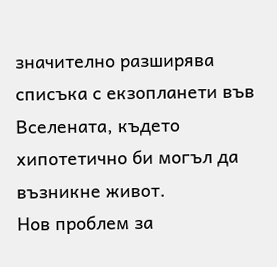значително разширява списъка с екзопланети във Вселената, където хипотетично би могъл да възникне живот.
Нов проблем за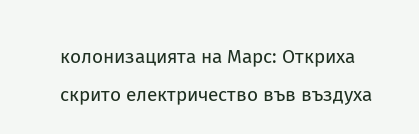колонизацията на Марс: Откриха скрито електричество във въздуха